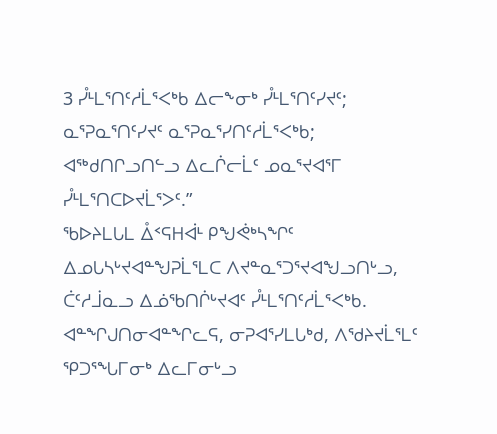3 ᓮᒻᒪᕐᑎᑦᓱᒫᕐᐸᒃᑲ ᐃᓕᖕᓂᒃ ᓮᒻᒪᕐᑎᑦᓯᔪᑦ; ᓇᕐᕈᓇᕐᑎᑦᓯᔪᑦ ᓇᕐᕈᓇᕐᓯᑎᑦᓱᒫᕐᐸᒃᑲ; ᐊᖅᑯᑎᒋᓗᑎᓪᓗ ᐃᓚᒌᓕᒫᑦ ᓄᓇᕐᔪᐊᕐᒥ ᓮᒻᒪᕐᑎᑕᐅᔪᒫᕐᐳᑦ.”
ᖃᐅᔨᒪᒐᒪ ᐂᑉᕋᕼᐋᒻ ᑭᖑᕚᒃᓴᖏᑦ ᐃᓄᒐᓴᒡᔪᐊᓐᖑᕈᒫᕐᒪᑕ ᐱᔪᓐᓇᕐᑐᕐᔪᐊᖑᓗᑎᒡᓗ, ᑖᑦᓱᒨᓇᓗ ᐃᓅᖃᑎᒌᒡᔪᐊᑦ ᓮᒻᒪᕐᑎᑦᓱᒫᕐᐸᒃᑲ.
ᐊᓐᖏᒍᑎᓂᐊᓐᖏᓚᕋ, ᓂᕈᐊᕐᓯᒪᒐᒃᑯ, ᐱᖁᔨᔪᒫᕐᒪᑦ ᕿᑐᕐᖓᒥᓂᒃ ᐃᓚᒥᓂᒡᓗ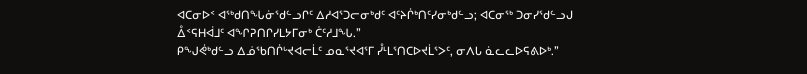ᐊᑕᓂᐅᑉ ᐊᖅᑯᑎᖓᓃᖁᓪᓗᒋᑦ ᐃᓱᐊᕐᑐᓕᓂᒃᑯᑦ ᐊᑦᔨᒌᒃᑎᑦᓯᓂᒃᑯᓪᓗ; ᐊᑕᓂᖅ ᑐᓂᓯᖁᓪᓗᒍ ᐂᑉᕋᕼᐋᒧᑦ ᐊᖏᕈᑎᒋᓯᒪᔭᒥᓂᒃ ᑖᑦᓱᒧᖓ.”
ᑭᖑᕚᒃᑯᓪᓗ ᐃᓅᖃᑎᒌᒡᔪᐊᓕᒫᑦ ᓄᓇᕐᔪᐊᕐᒥ ᓮᒻᒪᕐᑎᑕᐅᔪᒫᕐᐳᑦ, ᓂᐱᒐ ᓈᓚᓚᐅᕋᕕᐅᒃ.”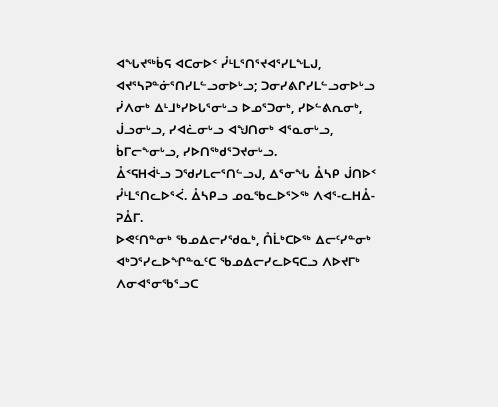ᐊᖓᔪᖅᑳᕋ ᐊᑕᓂᐅᑉ ᓮᒻᒪᕐᑎᕐᔪᐊᕐᓯᒪᖕᒪᒍ, ᐊᔪᕐᓴᕈᓐᓃᕐᑎᓯᒪᓪᓗᓂᐅᒡᓗ; ᑐᓂᓯᕕᒋᓯᒪᓪᓗᓂᐅᒡᓗ ᓰᐱᓂᒃ ᐃᒻᒧᒃᓯᐅᒐᕐᓂᒡᓗ ᐅᓄᕐᑐᓂᒃ, ᓯᐅᓪᕕᕆᓂᒃ, ᒎᓗᓂᒡᓗ, ᓯᐊᓛᓂᒡᓗ ᐊᖑᑎᓂᒃ ᐊᕐᓇᓂᒡᓗ, ᑳᒥᓕᖕᓂᒡᓗ, ᓯᐅᑎᖅᑯᕐᑐᔪᓂᒡᓗ.
ᐂᑉᕋᕼᐋᒻᓗ ᑐᖁᓯᒪᓕᕐᑎᓪᓗᒍ, ᐃᕐᓂᖓ ᐂᓴᑭ ᒎᑎᐅᑉ ᓮᒻᒪᕐᑎᓚᐅᕐᐹ. ᐂᓴᑭᓗ ᓄᓇᖃᓚᐅᕐᐳᖅ ᐱᐊᕐ-ᓚᕼᐂ-ᕈᐂᒥ.
ᐅᕙᑦᑎᓐᓂᒃ ᖃᓄᐃᓕᓯᖁᓇᒃ, ᑍᒫᒃᑕᐅᖅ ᐃᓕᑦᓯᓐᓂᒃ ᐊᒃᑐᕐᓯᓚᐅᖏᓐᓇᑦᑕ ᖃᓄᐃᓕᓯᓚᐅᕋᑕᓗ ᐱᐅᔪᒥᒃ ᐱᓂᐊᕐᓂᖃᕐᓗᑕ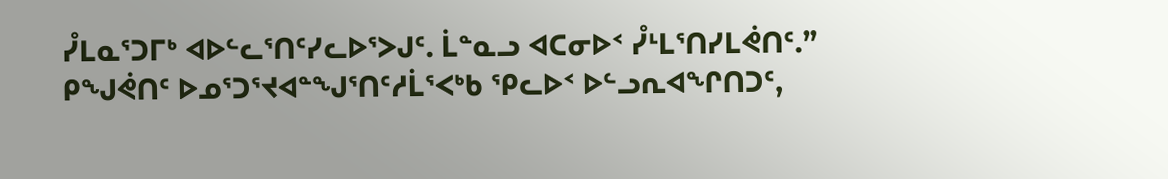ᓮᒪᓇᕐᑐᒥᒃ ᐊᐅᓪᓚᕐᑎᑦᓯᓚᐅᕐᐳᒍᑦ. ᒫᓐᓇᓗ ᐊᑕᓂᐅᑉ ᓮᒻᒪᕐᑎᓯᒪᕚᑎᑦ.”
ᑭᖑᕚᑎᑦ ᐅᓄᕐᑐᕐᔪᐊᓐᖑᕐᑎᑦᓱᒫᕐᐸᒃᑲ ᕿᓚᐅᑉ ᐅᓪᓗᕆᐊᖏᑎᑐᑦ,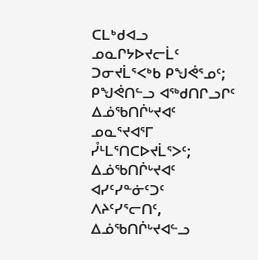ᑕᒪᒃᑯᐊᓗ ᓄᓇᒋᔭᐅᔪᓕᒫᑦ ᑐᓂᔪᒫᕐᐸᒃᑲ ᑭᖑᕚᕐᓄᑦ; ᑭᖑᕚᑎᓪᓗ ᐊᖅᑯᑎᒋᓗᒋᑦ ᐃᓅᖃᑎᒌᒡᔪᐊᑦ ᓄᓇᕐᔪᐊᕐᒥ ᓮᒻᒪᕐᑎᑕᐅᔪᒫᕐᐳᑦ;
ᐃᓅᖃᑎᒌᒡᔪᐊᑦ ᐊᓯᑦᓯᓐᓃᑦᑐᑦ ᐱᔨᑦᓯᕐᓕᑎᑦ, ᐃᓅᖃᑎᒌᒡᔪᐊᓪᓗ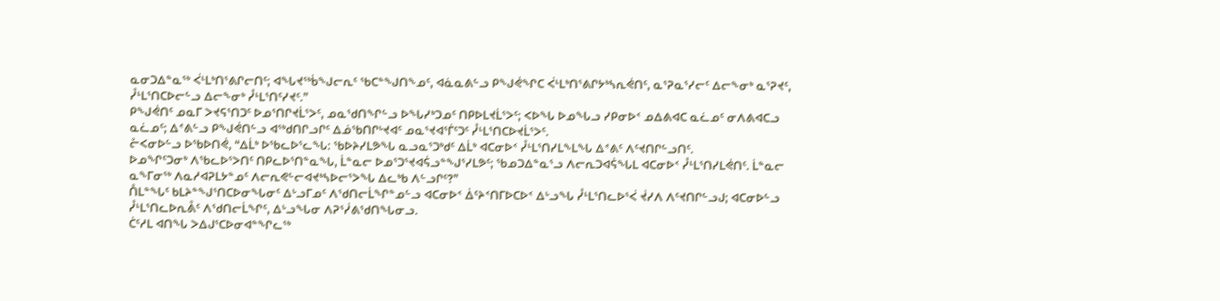ᓇᓂᑐᐃᓐᓇᖅ ᐹᒻᒪᒃᑎᕐᕕᒋᓕᑎᑦ; ᐊᖓᔪᖅᑳᖑᓕᕆᑦ ᖃᑕᓐᖑᑎᖕᓄᑦ, ᐊᓈᓇᕕᓪᓗ ᑭᖑᕚᖏᑕ ᐹᒻᒪᒃᑎᕐᕕᒋᔭᒃᓴᕆᕚᑎᑦ, ᓇᕐᕈᓇᕐᓯᓕᑦ ᐃᓕᖕᓂᒃ ᓇᕐᕈᔪᑦ, ᓮᒻᒪᕐᑎᑕᐅᓕᓪᓗ ᐃᓕᖕᓂᒃ ᓮᒻᒪᕐᑎᑦᓯᔪᑦ.”
ᑭᖑᕚᑎᑦ ᓄᓇᒥ ᐳᔪᕋᕐᑎᑐᑦ ᐅᓄᕐᑎᒋᔪᒫᕐᐳᑦ, ᓄᓇᖁᑎᖏᓪᓗ ᐅᖓᓯᒃᑐᓄᑦ ᑎᑭᐅᒪᔪᒫᕐᐳᑦ; ᐸᐅᖓ ᐅᓄᖓᓗ ᓯᑭᓂᐅᑉ ᓄᐃᕕᐊᑕ ᓇᓛᓄᑦ ᓂᐱᕕᐊᑕᓗ ᓇᓛᓄᑦ; ᐃᕝᕕᓪᓗ ᑭᖑᕚᑎᓪᓗ ᐊᖅᑯᑎᒋᓗᒋᑦ ᐃᓅᖃᑎᒋᒡᔪᐊᑦ ᓄᓇᕐᔪᐊᕐᒦᑦᑐᑦ ᓮᒻᒪᕐᑎᑕᐅᔪᒫᕐᐳᑦ.
ᓔᐸᓂᐅᓪᓗ ᐅᖃᐅᑎᕚ, “ᐃᒫᒃ ᐅᖃᓚᐅᕐᓚᖓ: ᖃᐅᔨᓯᒪᕗᖓ ᓇᓗᓇᕐᑐᒃᑯᑦ ᐃᒫᒃ ᐊᑕᓂᐅᑉ ᓮᒻᒪᕐᑎᓯᒪᖕᒪᖓ ᐃᕝᕕᑦ ᐱᑦᔪᑎᒋᓪᓗᑎᑦ.
ᐅᓄᖏᑦᑐᓂᒃ ᐱᖃᓚᐅᕐᐳᑎᑦ ᑎᑭᓚᐅᕐᑎᓐᓇᖓ, ᒫᓐᓇᓕ ᐅᓄᕐᑐᕐᔪᐊᕌᓗᓐᖑᕐᓯᒪᕗᑦ; ᖃᓄᑐᐃᓐᓇᕐᓗ ᐱᓕᕆᑐᐊᕌᖓᒪ ᐊᑕᓂᐅᑉ ᓮᒻᒪᕐᑎᓯᒪᕚᑎᑦ. ᒫᓐᓇᓕ ᓇᖕᒥᓂᖅ ᐱᓇᓱᐊᕈᒪᔭᓐᓄᑦ ᐱᓕᕆᕙᓪᓕᐊᔪᒃᓴᐅᓕᕐᐳᖓ ᐃᓚᒃᑲ ᐱᓪᓗᒋᑦ?”
ᑍᒪᓐᖓᑦ ᑲᒪᔨᓐᖑᕐᑎᑕᐅᓂᖓᓂᑦ ᐃᒡᓗᒥᓄᑦ ᐱᖁᑎᓕᒫᖏᓐᓄᓪᓗ ᐊᑕᓂᐅᑉ ᐄᑦᔨᑉᑎᒥᐅᑕᐅᑉ ᐃᒡᓗᖓ ᓮᒻᒪᕐᑎᓚᐅᕐᐹ ᔫᓯᐱ ᐱᑦᔪᑎᒋᓪᓗᒍ; ᐊᑕᓂᐅᓪᓗ ᓮᒻᒪᕐᑎᓚᐅᕆᕔᑦ ᐱᖁᑎᓕᒫᖏᑦ, ᐃᒡᓗᖓᓂ ᐱᕈᕐᓰᕕᖁᑎᖓᓂᓗ.
ᑖᑦᓱᒪ ᐊᑎᖓ ᐳᐃᒍᕐᑕᐅᓂᐊᓐᖏᓚᖅ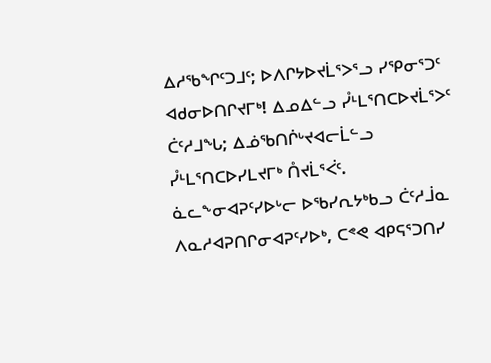ᐃᓱᖃᖏᑦᑐᒧᑦ; ᐅᐱᒋᔭᐅᔪᒫᕐᐳᕐᓗ ᓯᕿᓂᕐᑐᑦ ᐊᑯᓂᐅᑎᒋᔪᒥᒃ! ᐃᓄᐃᓪᓗ ᓮᒻᒪᕐᑎᑕᐅᔪᒫᕐᐳᑦ ᑖᑦᓱᒧᖓ; ᐃᓅᖃᑎᒌᒡᔪᐊᓕᒫᓪᓗ ᓮᒻᒪᕐᑎᑕᐅᓯᒪᔪᒥᒃ ᑍᔪᒫᕐᐹᑦ.
ᓈᓚᖕᓂᐊᕈᑦᓯᐅᒡᓕ ᐅᖃᓯᕆᔭᒃᑲᓗ ᑖᑦᓱᒨᓇ ᐱᓇᓱᐊᕈᑎᒋᓂᐊᕈᑦᓯᐅᒃ, ᑕᕝᕙ ᐊᑭᕋᕐᑐᑎᓯ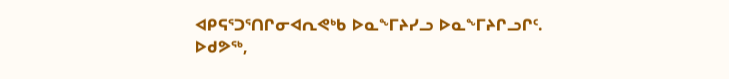ᐊᑭᕋᕐᑐᕐᑎᒋᓂᐊᕆᕙᒃᑲ ᐅᓇᖕᒥᔨᓯᓗ ᐅᓇᖕᒥᔨᒋᓗᒋᑦ.
ᐅᑯᕗᖅ,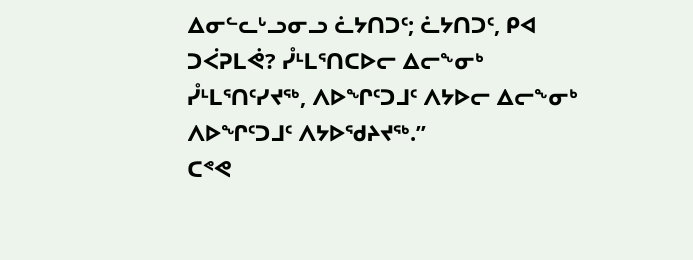ᐃᓂᓪᓚᒡᓗᓂᓗ ᓛᔭᑎᑐᑦ; ᓛᔭᑎᑐᑦ, ᑭᐊ ᑐᐹᕈᒪᕚ? ᓮᒻᒪᕐᑎᑕᐅᓕ ᐃᓕᖕᓂᒃ ᓮᒻᒪᕐᑎᑦᓯᔪᖅ, ᐱᐅᖏᑦᑐᒧᑦ ᐱᔭᐅᓕ ᐃᓕᖕᓂᒃ ᐱᐅᖏᑦᑐᒧᑦ ᐱᔭᐅᖁᔨᔪᖅ.”
ᑕᕝᕙ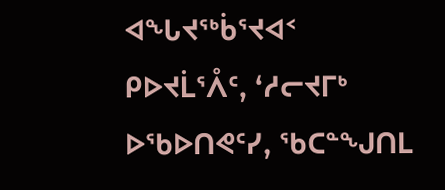ᐊᖓᔪᖅᑳᕐᔪᐊᑉ ᑭᐅᔪᒫᕐᐰᑦ, ‘ᓱᓕᔪᒥᒃ ᐅᖃᐅᑎᕙᑦᓯ, ᖃᑕᓐᖑᑎᒪ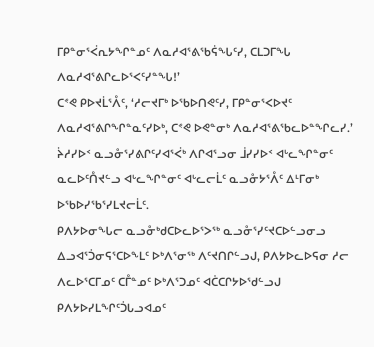ᒥᑭᓐᓂᕐᐹᕆᔭᖏᓐᓄᑦ ᐱᓇᓱᐊᕐᕕᖃᕌᖓᑦᓯ, ᑕᒪᑐᒥᖓ ᐱᓇᓱᐊᕐᕕᒋᓚᐅᕐᐸᑦᓯᓐᖓ!’
ᑕᕝᕙ ᑭᐅᔪᒫᕐᐰᑦ, ‘ᓱᓕᔪᒥᒃ ᐅᖃᐅᑎᕙᑦᓯ, ᒥᑭᓐᓂᕐᐸᐅᔪᑦ ᐱᓇᓱᐊᕐᕕᒋᖏᓐᓇᑦᓯᐅᒃ, ᑕᕝᕙ ᐅᕙᓐᓂᒃ ᐱᓇᓱᐊᕐᕕᖃᓚᐅᓐᖏᓚᓯ.’
ᔩᓱᓯᐅᑉ ᓇᓗᓁᕐᓯᕕᒋᑦᓯᐊᕐᐹᒃ ᐱᒋᐊᕐᓗᓂ ᒨᓯᓯᐅᑉ ᐊᒡᓚᖏᓐᓂᑦ ᓇᓚᐅᑦᑍᔪᓪᓗ ᐊᒡᓚᖏᓐᓂᑦ ᐊᒡᓚᓕᒫᑦ ᓇᓗᓁᔭᕐᐰᑦ ᐃᒻᒥᓂᒃ ᐅᖃᐅᓯᖃᕐᓯᒪᔪᓕᒫᑦ.
ᑭᐱᔭᐅᓂᖓᓕ ᓇᓗᓁᒃᑯᑕᐅᓚᐅᕐᐳᖅ ᓇᓗᓁᕐᓯᑦᔪᑕᐅᓪᓗᓂᓗ ᐃᓗᐊᕐᑑᓂᕋᕐᑕᐅᖕᒪᑦ ᐅᒃᐱᕐᓂᖅ ᐱᑦᔪᑎᒋᓪᓗᒍ, ᑭᐱᔭᐅᓚᐅᕋᓂ ᓱᓕ ᐱᓚᐅᕐᑕᒥᓄᑦ ᑕᒤᓐᓄᑦ ᐅᒃᐱᕐᑐᓄᑦ ᐊᑖᑕᒋᔭᐅᖁᓪᓗᒍ ᑭᐱᔭᐅᓯᒪᖏᑦᑑᒐᓗᐊᓄᑦ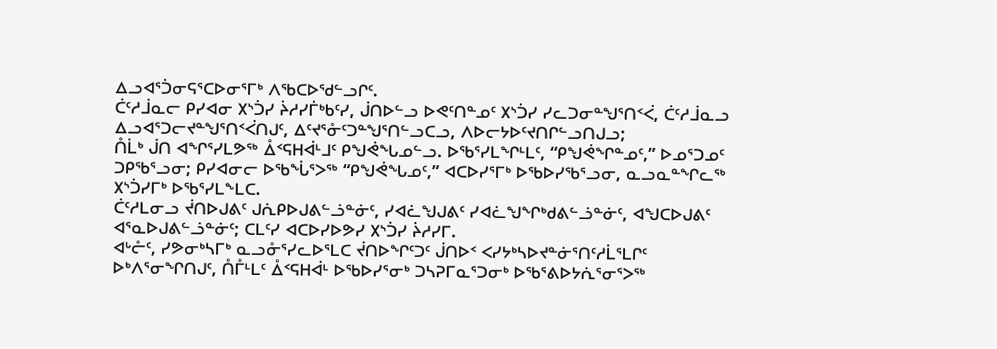ᐃᓗᐊᕐᑑᓂᕋᕐᑕᐅᓂᕐᒥᒃ ᐱᖃᑕᐅᖁᓪᓗᒋᑦ.
ᑖᑦᓱᒨᓇᓕ ᑭᓯᐊᓂ ᙭ᔅᑑᓯ ᔩᓱᓯᒦᒃᑲᑦᓯ, ᒎᑎᐅᓪᓗ ᐅᕙᑦᑎᓐᓄᑦ ᙭ᔅᑑᓯ ᓯᓚᑐᓂᓐᖑᕐᑎᑉᐹ, ᑖᑦᓱᒨᓇᓗ ᐃᓗᐊᕐᑐᓕᔪᓐᖑᕐᑎᑉᐹᑎᒍᑦ, ᐃᑦᔪᕐᓁᑦᑐᓐᖑᕐᑎᓪᓗᑕᓗ, ᐱᐅᓕᔭᐅᑦᔪᑎᒋᓪᓗᑎᒍᓗ;
ᑍᒫᒃ ᒎᑎ ᐊᖏᕐᓯᒪᕗᖅ ᐂᑉᕋᕼᐋᒻᒧᑦ ᑭᖑᕚᖓᓄᓪᓗ. ᐅᖃᕐᓯᒪᖏᒻᒪᑦ, “ᑭᖑᕚᖏᓐᓄᑦ,” ᐅᓄᕐᑐᓄᑦ ᑐᑭᖃᕐᓗᓂ; ᑭᓯᐊᓂᓕ ᐅᖃᖔᕐᐳᖅ “ᑭᖑᕚᖓᓄᑦ,” ᐊᑕᐅᓯᕐᒥᒃ ᐅᖃᐅᓯᖃᕐᓗᓂ, ᓇᓗᓇᓐᖏᓚᖅ ᙭ᔅᑑᓯᒥᒃ ᐅᖃᕐᓯᒪᖕᒪᑕ.
ᑖᑦᓱᒪᓂᓗ ᔫᑎᐅᒍᕕᑦ ᒍᕇᑭᐅᒍᕕᓪᓘᓐᓃᑦ, ᓯᐊᓛᖑᒍᕕᑦ ᓯᐊᓛᖑᖏᒃᑯᕕᓪᓘᓐᓃᑦ, ᐊᖑᑕᐅᒍᕕᑦ ᐊᕐᓇᐅᒍᕕᓪᓘᓐᓃᑦ; ᑕᒪᑦᓯ ᐊᑕᐅᓯᐅᕗᓯ ᙭ᔅᑑᓯ ᔩᓱᓯᒥ.
ᐊᒡᓔᑦ, ᓯᕗᓂᒃᓴᒥᒃ ᓇᓗᓁᕐᓯᓚᐅᕐᒪᑕ ᔫᑎᐅᖏᑦᑐᑦ ᒎᑎᐅᑉ ᐸᓯᔭᒃᓴᐅᔪᓐᓃᕐᑎᑦᓱᒫᕐᒪᒋᑦ ᐅᒃᐱᕐᓂᖏᑎᒍᑦ, ᑍᒤᒻᒪᑦ ᐂᑉᕋᕼᐋᒻ ᐅᖃᐅᓯᕐᓂᒃ ᑐᓴᕈᒥᓇᕐᑐᓂᒃ ᐅᖃᕐᕕᐅᔭᕇᕐᓂᕐᐳᖅ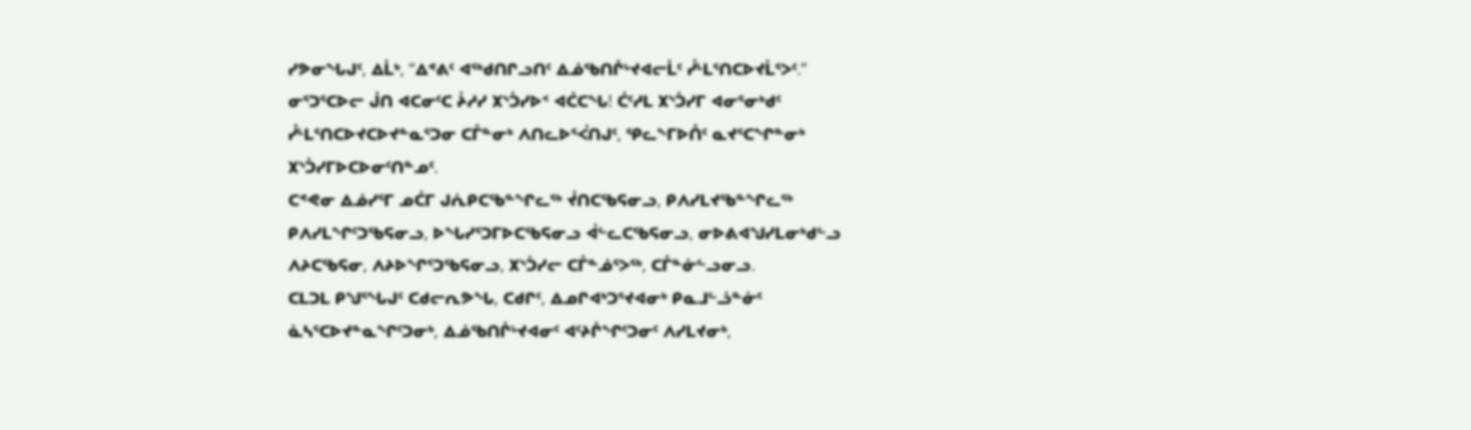ᓯᕗᓂᖓᒍᑦ, ᐃᒫᒃ, “ᐃᕝᕕᑦ ᐊᖅᑯᑎᒋᓗᑎᑦ ᐃᓅᖃᑎᒌᒡᔪᐊᓕᒫᑦ ᓮᒻᒪᕐᑎᑕᐅᔪᒫᕐᐳᑦ.”
ᓂᕐᑐᕐᑕᐅᓕ ᒎᑎ ᐊᑕᓂᑦᑕ ᔩᓱᓯ ᙭ᔅᑑᓯᐅᑉ ᐊᑖᑕᖓ! ᑖᑦᓱᒪ ᙭ᔅᑑᓯᒥ ᐊᓂᕐᓂᒃᑯᑦ ᓮᒻᒪᕐᑎᑕᐅᔪᑕᐅᔪᓐᓇᕐᑐᓂ ᑕᒤᓐᓂᒃ ᐱᑎᓚᐅᕐᐹᑎᒍᑦ, ᕿᓚᖕᒥᐅᑍᑦ ᓇᔪᕐᑕᖏᓐᓂᒃ ᙭ᔅᑑᓯᒥᐅᑕᐅᓂᑦᑎᓐᓄᑦ.
ᑕᕝᕙᓂ ᐃᓅᓯᕐᒥ ᓄᑖᒥ ᒍᕇᑭᑕᖃᓐᖏᓚᖅ ᔫᑎᑕᖃᕋᓂᓗ, ᑭᐱᓯᒪᔪᖃᓐᖏᓚᖅ ᑭᐱᓯᒪᖏᑦᑐᖃᕋᓂᓗ, ᐅᖓᓯᕐᑐᒥᐅᑕᖃᕋᓂᓗ ᐋᓪᓚᑕᖃᕋᓂᓗ, ᓂᐅᕕᐊᖑᓯᒪᓂᒃᑯᓪᓗ ᐱᔨᑕᖃᕋᓂ, ᐱᔨᐅᖏᕐᑐᖃᕋᓂᓗ, ᙭ᔅᑑᓯᓕ ᑕᒤᓐᓅᕐᐳᖅ, ᑕᒤᓐᓃᓪᓗᓂᓗ.
ᑕᒪᑐᒪ ᑭᖑᕐᖓᒍᑦ ᑕᑯᓕᕆᕗᖓ, ᑕᑯᒋᑦ, ᐃᓄᒋᐊᒃᑐᕐᔪᐊᓂᒃ ᑭᓇᒧᓪᓘᓐᓃᑦ ᓈᓴᕐᑕᐅᔪᓐᓇᖏᑦᑐᓂᒃ, ᐃᓅᖃᑎᒌᒡᔪᐊᓂᑦ ᐊᑦᔨᒌᖏᑦᑐᓂᑦ ᐱᓯᒪᔪᓂᒃ,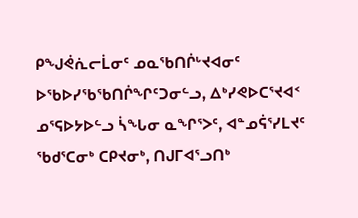ᑭᖑᕚᕇᓕᒫᓂᑦ ᓄᓇᖃᑎᒌᒡᔪᐊᓂᑦ ᐅᖃᐅᓯᖃᖃᑎᒌᖏᑦᑐᓂᓪᓗ, ᐃᒃᓯᕙᐅᑕᕐᔪᐊᑉ ᓄᕐᕋᐅᔭᐅᓪᓗ ᓵᖓᓂ ᓇᖏᕐᐳᑦ, ᐊᓐᓄᕌᕐᓯᒪᔪᑦ ᖃᑯᕐᑕᓂᒃ ᑕᑭᔪᓂᒃ, ᑎᒍᒥᐊᕐᓗᑎᒃ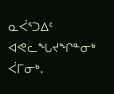ᓇᐹᕐᑐᐃᑦ ᐊᕙᓚᖓᔪᖏᓐᓂᒃ ᐹᒥᓂᒃ.